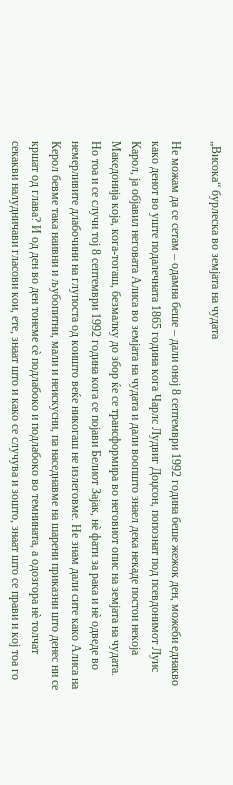„Висока“ бурлеска во земјата на чудата

Не можам да се сетам – одамна беше – дали оној 8 септември 1992 година беше жежок ден, можеби еднакво како денот во уште подалечната 1865 година кога Чарлс Лудвиг Доџсон, попознат под псевдонимот Луис Карол, ја објавил неговата Алиса во земјата на чудата и дали воопшто знаел дека некаде постои некоја Македонија која, кога-тогаш, безмалку до збор ќе се трансформира во неговиот опис на земјата на чудата. Но тоа и се случи тој 8 септември 1992 година кога се појави Белиот Зајак, нѐ фати за рака и нѐ одведе во немерливите длабочини на глупоста од коишто веќе никогаш не излеговме. Не знам дали сите како Алиса на Керол бевме така наивни и љубопитни, мали и неискусни, па наседнавме на шарени приказни што денес ни се кршат од глава? И од ден во ден тонеме сѐ подлабоко и подлабоко во темнината, а одозгора нѐ толчат секакви налудничави гласови кои, ете, знаат што и како се случува и зошто, знаат што се прави и кој тоа го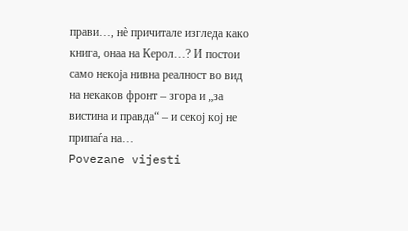прави…, нѐ причитале изгледа како книга, онаа на Керол…? И постои само некоја нивна реалност во вид на некаков фронт – згора и „за вистина и правда“ – и секој кој не припаѓа на…
Povezane vijesti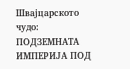Швајцарското чудо: ПОДЗЕМНАТА ИМПЕРИЈА ПОД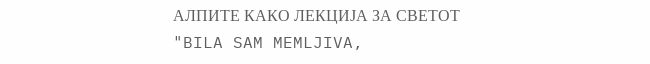АЛПИТЕ КАКО ЛЕКЦИЈА ЗА СВЕТОТ
"BILA SAM MEMLJIVA,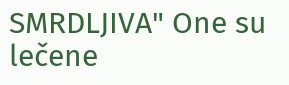SMRDLJIVA" One su lečene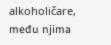alkoholičare, među njima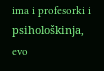ima i profesorki i psihološkinja, evo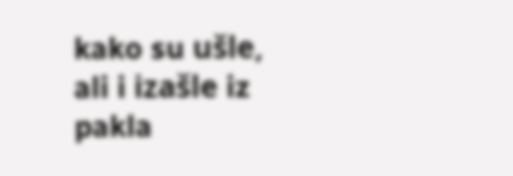kako su ušle, ali i izašle iz pakla